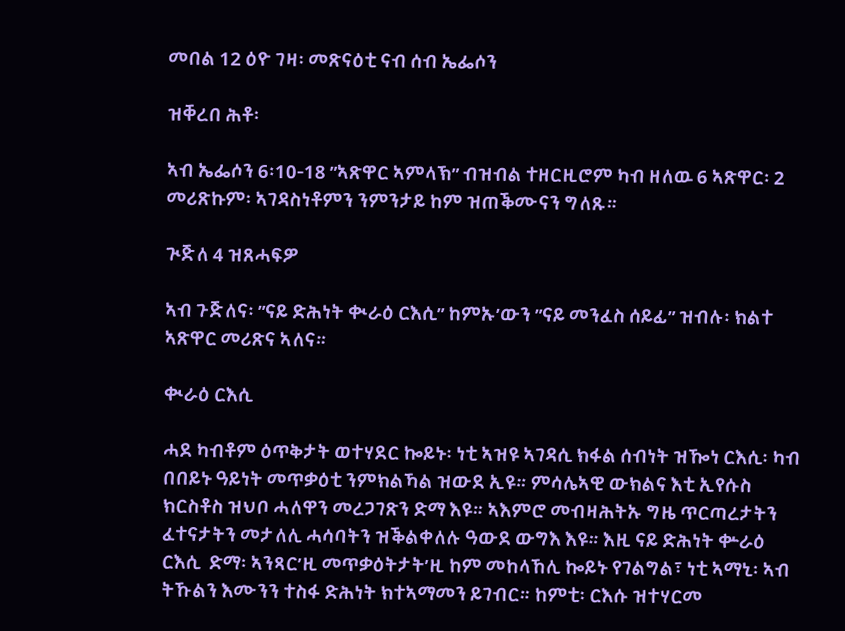መበል 12 ዕዮ ገዛ፡ መጽናዕቲ ናብ ሰብ ኤፌሶን

ዝቐረበ ሕቶ፡

ኣብ ኤፌሶን 6፡10-18 ”ኣጽዋር ኣምላኽ” ብዝብል ተዘርዚሮም ካብ ዘለዉ 6 ኣጽዋር፡ 2 መሪጽኩም፡ ኣገዳስነቶምን ንምንታይ ከም ዝጠቕሙናን ግለጹ።

ጒጅለ 4 ዝጸሓፍዎ

ኣብ ጉጅለና፡ ”ናይ ድሕነት ቊራዕ ርእሲ” ከምኡ’ውን ”ናይ መንፈስ ሰይፊ” ዝብሉ፡ ክልተ ኣጽዋር መሪጽና ኣለና።

ቊራዕ ርእሲ

ሓደ ካብቶም ዕጥቅታት ወተሃደር ኰይኑ፡ ነቲ ኣዝዩ ኣገዳሲ ክፋል ሰብነት ዝዀነ ርእሲ፡ ካብ በበይኑ ዓይነት መጥቃዕቲ ንምክልኻል ዝውደ ኢዩ። ምሳሌኣዊ ውክልና እቲ ኢየሱስ ክርስቶስ ዝህቦ ሓለዋን መረጋገጽን ድማ እዩ። ኣእምሮ መብዛሕትኡ ግዜ ጥርጣረታትን ፈተናታትን መታለሊ ሓሳባትን ዝቕልቀለሉ ዓውደ ውግእ እዩ። እዚ ናይ ድሕነት ቍራዕ ርእሲ  ድማ፡ ኣንጻር’ዚ መጥቃዕትታት’ዚ ከም መከላኸሊ ኰይኑ የገልግል፣ ነቲ ኣማኒ፡ ኣብ ትኹልን እሙንን ተስፋ ድሕነት ክተኣማመን ይገብር። ከምቲ፡ ርእሱ ዝተሃርመ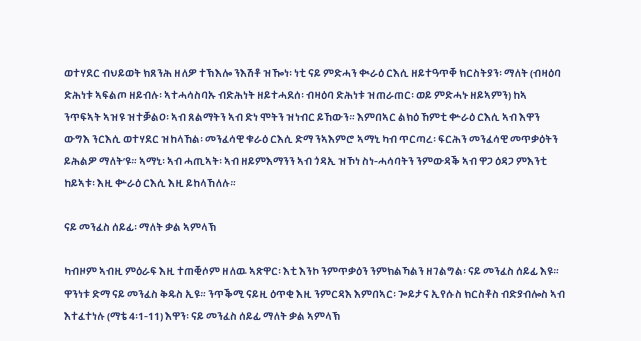ወተሃደር ብህይወት ክጸንሕ ዘለዎ ተኽእሎ ንእሽቶ ዝዀነ፡ ነቲ ናይ ምድሓን ቊራዕ ርእሲ ዘይተዓጥቐ ክርስትያን፡ ማለት (ብዛዕባ ድሕነቱ ኣፍልጦ ዘይብሉ፡ ኣተሓሳስባኡ ብድሕነት ዘይተሓደሰ፡ ብዛዕባ ድሕነቱ ዝጠራጠር፡ ወይ ምድሓኑ ዘይኣምን) ከኣ ንጥፍኣት ኣዝዩ ዝተቓልዐ፡ ኣብ ጸልማትን ኣብ ድነ ሞትን ዝነብር ይኸውን። እምበኣር ልክዕ ኸምቲ ቍራዕ ርእሲ ኣብ እዋን ውግእ ንርእሲ ወተሃደር ዝከላኸል፡ መንፈሳዊ ቁራዕ ርእሲ ድማ ንኣእምሮ ኣማኒ ካብ ጥርጣረ፡ ፍርሕን መንፈሳዊ መጥቃዕትን ይሕልዎ ማለት’ዩ። ኣማኒ፡ ኣብ ሓጢኣት፡ ኣብ ዘይምእማንን ኣብ ጎዳኢ ዝኾነ ስነ-ሓሳባትን ንምውዳቕ ኣብ ዋጋ ዕዳጋ ምእንቲ ከይኣቱ፡ እዚ ቍራዕ ርእሲ እዚ ይከላኸለሉ።

ናይ መንፈስ ሰይፊ፡ ማለት ቃል ኣምላኽ

ካብዞም ኣብዚ ምዕራፍ እዚ ተጠቒሶም ዘለዉ ኣጽዋር፡ እቲ እንኮ ንምጥቃዕን ንምክልኻልን ዘገልግል፡ ናይ መንፈስ ሰይፊ እዩ። ዋንነቱ ድማ ናይ መንፈስ ቅዱስ ኢዩ። ንጥቕሚ ናይዚ ዕጥቂ እዚ ንምርዳእ እምበኣር፡ ጐይታና ኢየሱስ ክርስቶስ ብድያብሎስ ኣብ እተፈተነሉ (ማቴ 4፡1-11) እዋን፡ ናይ መንፈስ ሰይፊ ማለት ቃል ኣምላኽ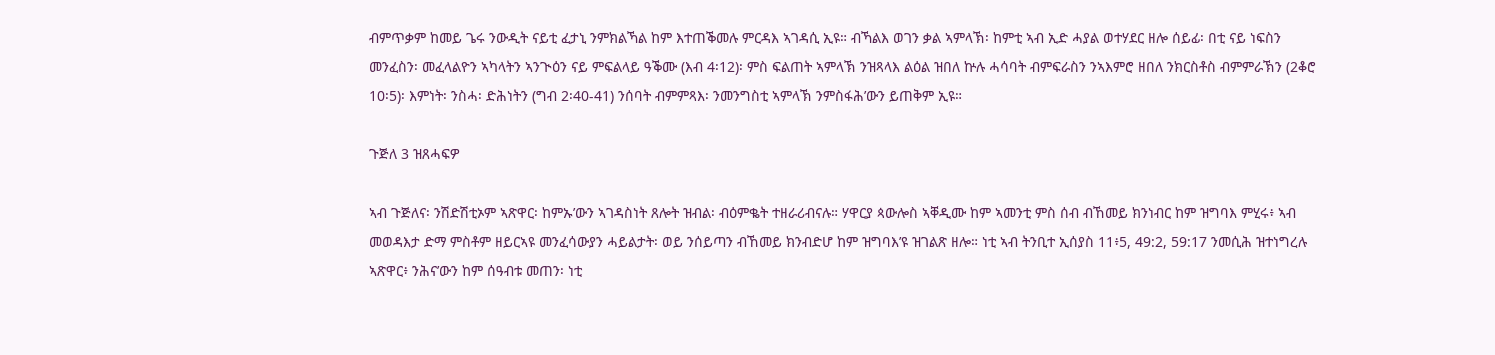ብምጥቃም ከመይ ጌሩ ንውዲት ናይቲ ፈታኒ ንምክልኻል ከም እተጠቕመሉ ምርዳእ ኣገዳሲ ኢዩ። ብኻልእ ወገን ቃል ኣምላኽ፡ ከምቲ ኣብ ኢድ ሓያል ወተሃደር ዘሎ ሰይፊ፡ በቲ ናይ ነፍስን መንፈስን፡ መፈላልዮን ኣካላትን ኣንጒዕን ናይ ምፍልላይ ዓቕሙ (እብ 4፡12)፡ ምስ ፍልጠት ኣምላኽ ንዝጻላእ ልዕል ዝበለ ኵሉ ሓሳባት ብምፍራስን ንኣእምሮ ዘበለ ንክርስቶስ ብምምራኽን (2ቆሮ 10፡5)፡ እምነት፡ ንስሓ፡ ድሕነትን (ግብ 2፡40-41) ንሰባት ብምምጻእ፡ ንመንግስቲ ኣምላኽ ንምስፋሕ’ውን ይጠቅም ኢዩ።

ጉጅለ 3 ዝጸሓፍዎ

ኣብ ጉጅለና፡ ንሽድሽቲኦም ኣጽዋር፡ ከምኡ’ውን ኣገዳስነት ጸሎት ዝብል፡ ብዕምቈት ተዘራሪብናሉ። ሃዋርያ ጳውሎስ ኣቐዲሙ ከም ኣመንቲ ምስ ሰብ ብኸመይ ክንነብር ከም ዝግባእ ምሂሩ፥ ኣብ መወዳእታ ድማ ምስቶም ዘይርኣዩ መንፈሳውያን ሓይልታት፡ ወይ ንሰይጣን ብኸመይ ክንብድሆ ከም ዝግባእ’ዩ ዝገልጽ ዘሎ። ነቲ ኣብ ትንቢተ ኢሰያስ 11፥5, 49:2, 59:17 ንመሲሕ ዝተነግረሉ ኣጽዋር፥ ንሕና’ውን ከም ሰዓብቱ መጠን፡ ነቲ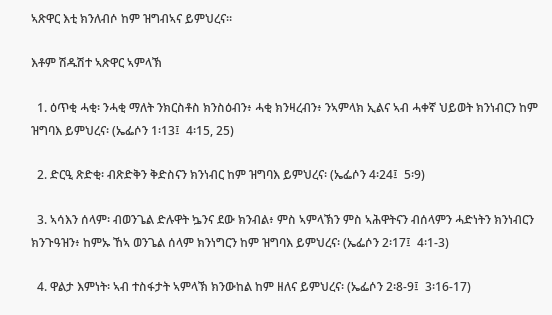ኣጽዋር እቲ ክንለብሶ ከም ዝግብኣና ይምህረና።

እቶም ሽዱሽተ ኣጽዋር ኣምላኽ

  1. ዕጥቂ ሓቂ፡ ንሓቂ ማለት ንክርስቶስ ክንስዕብን፥ ሓቂ ክንዛረብን፥ ንኣምላክ ኢልና ኣብ ሓቀኛ ህይወት ክንነብርን ከም ዝግባእ ይምህረና፡ (ኤፌሶን 1፡13፤  4፡15, 25)

  2. ድርዒ ጽድቂ፡ ብጽድቅን ቅድስናን ክንነብር ከም ዝግባእ ይምህረና፡ (ኤፌሶን 4፡24፤  5፡9)

  3. ኣሳእን ሰላም፡ ብወንጌል ድሉዋት ኴንና ደው ክንብል፥ ምስ ኣምላኽን ምስ ኣሕዋትናን ብሰላምን ሓድነትን ክንነብርን ክንጉዓዝን፥ ከምኡ ኸኣ ወንጌል ሰላም ክንነግርን ከም ዝግባእ ይምህረና፡ (ኤፌሶን 2፡17፤  4፡1-3)

  4. ዋልታ እምነት፡ ኣብ ተስፋታት ኣምላኽ ክንውከል ከም ዘለና ይምህረና፡ (ኤፌሶን 2፡8-9፤  3፡16-17)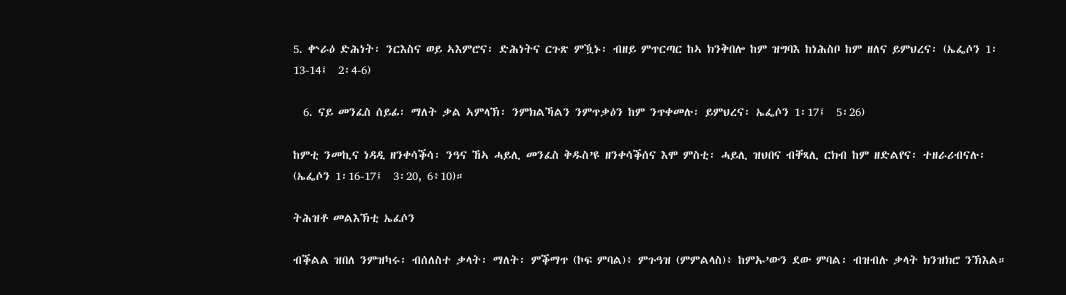5. ቍራዕ ድሕነት፡ ንርእስና ወይ ኣእምሮና፡ ድሕነትና ርጉጽ ምዃኑ፡ ብዘይ ምጥርጣር ከኣ ክንቅበሎ ከም ዝግባእ ከነሕስቦ ከም ዘለና ይምህረና፡ (ኤፌሶን 1፡13-14፤  2፡4-6)

  6. ናይ መንፈስ ሰይፊ፡ ማለት ቃል ኣምላኽ፡ ንምክልኻልን ንምጥቃዕን ከም ንጥቀመሉ፡ ይምህረና፡ ኤፌሶን 1፡17፤  5፡26)

ከምቲ ንመኪና ነዳዲ ዘንቀሳቕሳ፡ ንዓና ኸኣ ሓይሊ መንፈስ ቅዱስ’ዩ ዘንቀሳቕሰና እሞ ምስቲ፡ ሓይሊ ዝህበና ብቐጻሊ ርክብ ከም ዘድልየና፡ ተዘራሪብናሉ፡ (ኤፌሶን 1፡16-17፤  3፡20, 6፥10)።

ትሕዝቶ መልእኽቲ ኤፈሶን

ብቕልል ዝበለ ንምዝካሩ፡ ብሰለስተ ቃላት፡ ማለት፡ ምቕማጥ (ኮፍ ምባል)፥ ምጉዓዝ (ምምልላስ)፥ ከምኡ’ውን ደው ምባል፡ ብዝብሉ ቃላት ክንዝክሮ ንኽእል።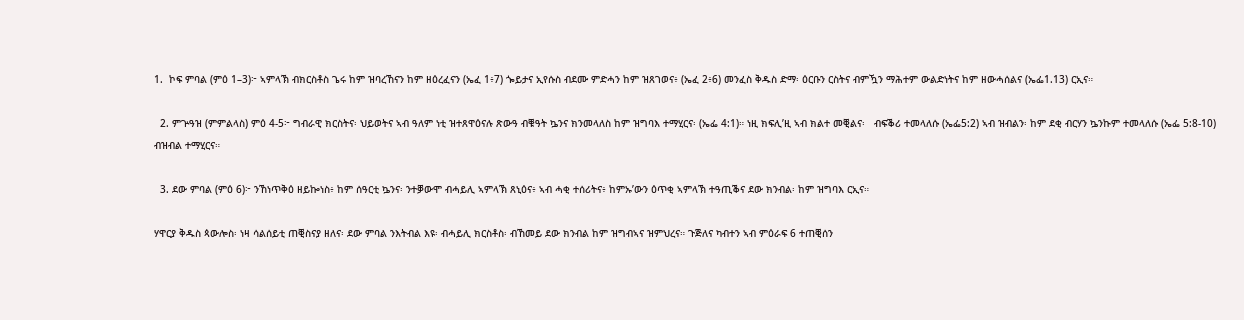1.  ኮፍ ምባል (ምዕ 1–3)፦ ኣምላኽ ብክርስቶስ ጌሩ ከም ዝባረኸናን ከም ዘዕረፈናን (ኤፈ 1፥7) ጐይታና ኢየሱስ ብደሙ ምድሓን ከም ዝጸገወና፥ (ኤፈ 2፥6) መንፈስ ቅዱስ ድማ፡ ዕርቡን ርስትና ብምዃን ማሕተም ውልድነትና ከም ዘውሓሰልና (ኤፌ1.13) ርኢና።

  2. ምጕዓዝ (ምምልላስ) ምዕ 4-5፦ ግብራዊ ክርስትና፡ ህይወትና ኣብ ዓለም ነቲ ዝተጸዋዕናሉ ጽውዓ ብቑዓት ኴንና ክንመላለስ ከም ዝግባእ ተማሂርና፡ (ኤፌ 4:1)። ነዚ ክፍሊ’ዚ ኣብ ክልተ መቒልና፡   ብፍቕሪ ተመላለሱ (ኤፌ5:2) ኣብ ዝብልን፡ ከም ደቂ ብርሃን ኴንኩም ተመላለሱ (ኤፌ 5:8-10) ብዝብል ተማሂርና።

  3. ደው ምባል (ምዕ 6)፦ ንኸነጥቅዕ ዘይኰነስ፥ ከም ሰዓርቲ ኴንና፡ ንተቓውሞ ብሓይሊ ኣምላኽ ጸኒዕና፥ ኣብ ሓቂ ተሰሪትና፥ ከምኡ’ውን ዕጥቂ ኣምላኽ ተዓጢቕና ደው ክንብል፡ ከም ዝግባእ ርኢና።

ሃዋርያ ቅዱስ ጳውሎስ፡ ነዛ ሳልሰይቲ ጠቒስናያ ዘለና፡ ደው ምባል ንእትብል እዩ፡ ብሓይሊ ክርስቶስ፡ ብኸመይ ደው ክንብል ከም ዝግብኣና ዝምህረና። ጉጅለና ካብተን ኣብ ምዕራፍ 6 ተጠቒሰን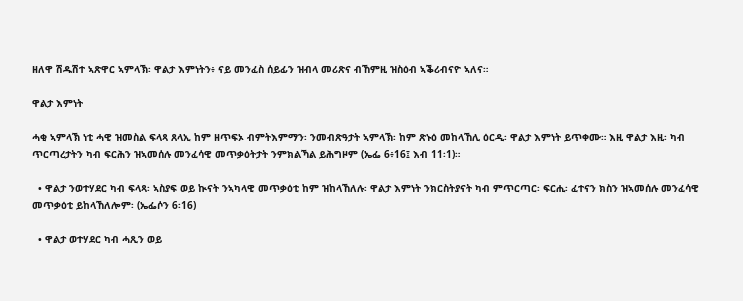ዘለዋ ሽዱሽተ ኣጽዋር ኣምላኽ፡ ዋልታ እምነትን፥ ናይ መንፈስ ሰይፊን ዝብላ መሪጽና ብኸምዚ ዝስዕብ ኣቕሪብናዮ ኣለና።

ዋልታ እምነት

ሓቂ ኣምላኽ ነቲ ሓዊ ዝመስል ፍላጻ ጸላኢ ከም ዘጥፍኦ ብምትእምማን፡ ንመብጽዓታት ኣምላኽ፡ ከም ጽኑዕ መከላኸሊ ዕርዲ፡ ዋልታ እምነት ይጥቀሙ። እዚ ዋልታ እዚ፡ ካብ ጥርጣረታትን ካብ ፍርሕን ዝኣመሰሉ መንፈሳዊ መጥቃዕትታት ንምክልኻል ይሕግዞም (ኤፌ 6፥16፤ እብ 11፡1)።

  • ዋልታ ንወተሃደር ካብ ፍላጻ፡ ኣስያፍ ወይ ኲናት ንኣካላዊ መጥቃዕቲ ከም ዝከላኸለሉ፡ ዋልታ እምነት ንክርስትያናት ካብ ምጥርጣር፡ ፍርሒ፡ ፈተናን ክስን ዝኣመሰሉ መንፈሳዊ መጥቃዕቲ ይከላኸለሎም፡ (ኤፌሶን 6፡16)

  • ዋልታ ወተሃደር ካብ ሓጺን ወይ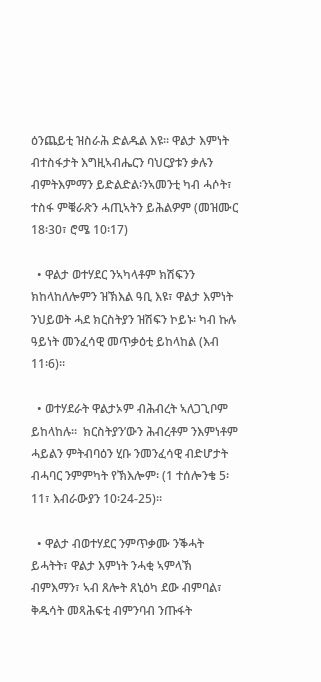ዕንጨይቲ ዝስራሕ ድልዱል እዩ። ዋልታ እምነት ብተስፋታት እግዚኣብሔርን ባህርያቱን ቃሉን ብምትእምማን ይድልድል፡ንኣመንቲ ካብ ሓሶት፣ ተስፋ ምቑራጽን ሓጢኣትን ይሕልዎም (መዝሙር 18፡30፣ ሮሜ 10፡17)

  • ዋልታ ወተሃደር ንኣካላቶም ክሽፍንን ክከላከለሎምን ዝኽእል ዓቢ እዩ፣ ዋልታ እምነት ንህይወት ሓደ ክርስትያን ዝሽፍን ኮይኑ፡ ካብ ኩሉ ዓይነት መንፈሳዊ መጥቃዕቲ ይከላከል (እብ 11፡6)።

  • ወተሃደራት ዋልታኦም ብሕብረት ኣለጋጊቦም ይከላከሉ።  ክርስትያን’ውን ሕብረቶም ንእምነቶም ሓይልን ምትብባዕን ሂቡ ንመንፈሳዊ ብድሆታት ብሓባር ንምምካት የኽእሎም፡ (1 ተሰሎንቄ 5፡11፣ እብራውያን 10፡24-25)።

  • ዋልታ ብወተሃደር ንምጥቃሙ ንቕሓት ይሓትት፣ ዋልታ እምነት ንሓቂ ኣምላኽ ብምእማን፣ ኣብ ጸሎት ጸኒዕካ ደው ብምባል፣ ቅዱሳት መጻሕፍቲ ብምንባብ ንጡፋት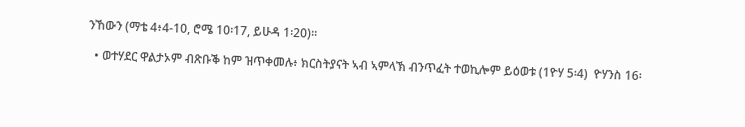ንኸውን (ማቴ 4፥4-10, ሮሜ 10፡17, ይሁዳ 1፡20)።

  • ወተሃደር ዋልታኦም ብጽቡቕ ከም ዝጥቀመሉ፥ ክርስትያናት ኣብ ኣምላኽ ብንጥፈት ተወኪሎም ይዕወቱ (1ዮሃ 5፡4)  ዮሃንስ 16፡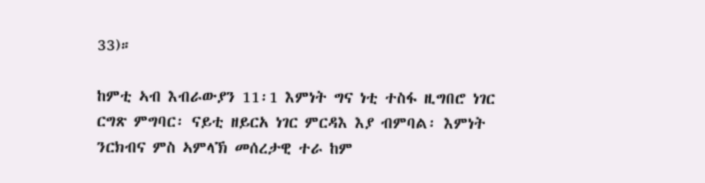33)።

ከምቲ ኣብ እብራውያን 11፡1 እምነት ግና ነቲ ተስፋ ዚግበሮ ነገር ርግጽ ምግባር፡ ናይቲ ዘይርአ ነገር ምርዳእ እያ ብምባል፡ እምነት ንርክብና ምስ ኣምላኽ መሰረታዊ ተራ ከም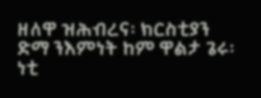ዘለዋ ዝሕብረና፡ ክርስቲያን ድማ ንእምነት ከም ዋልታ ጌሩ፡ ነቲ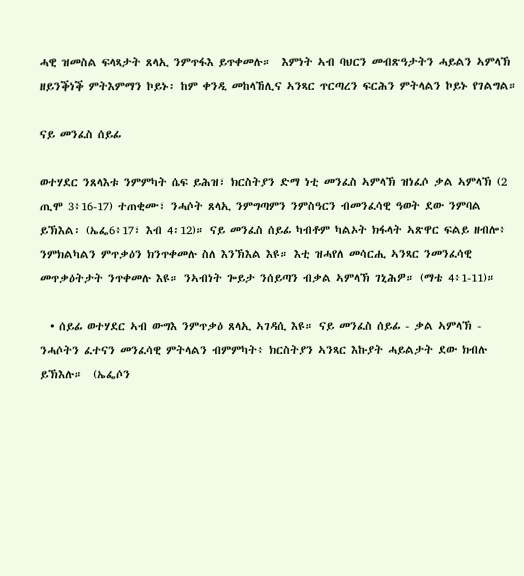ሓዊ ዝመስል ፍላጻታት ጸላኢ ንምጥፋእ ይጥቀመሉ።  እምነት ኣብ ባህርን መብጽዓታትን ሓይልን ኣምላኽ ዘይንቕነቕ ምትእምማን ኮይኑ፡ ከም ቀንዲ መከላኸሊና ኣንጻር ጥርጣረን ፍርሕን ምትላልን ኮይኑ የገልግል።

ናይ መንፈስ ሰይፊ

ወተሃደር ንጸላእቱ ንምምካት ሴፍ ይሕዝ፣ ክርስትያን ድማ ነቲ መንፈስ ኣምላኽ ዝነፈሶ ቃል ኣምላኽ (2 ጢሞ 3፥16-17) ተጠቂሙ፣ ንሓሶት ጸላኢ ንምግጣምን ንምስዓርን ብመንፈሳዊ ዓወት ደው ንምባል ይኽእል፡ (ኤፌ6፥17፣ እብ 4፡12)። ናይ መንፈስ ሰይፊ ካብቶም ካልኦት ክፋላት ኣጽዋር ፍልይ ዘብሎ፥ ንምክልካልን ምጥቃዕን ክንጥቀመሉ ስለ እንኽእል እዩ። እቲ ዝሓየለ መሳርሒ ኣንጻር ንመንፈሳዊ መጥቃዕትታት ንጥቀመሉ እዩ። ንኣብነት ጐይታ ንሰይጣን ብቃል ኣምላኽ ገኒሕዎ። (ማቴ 4፥1-11)።

  • ሰይፊ ወተሃደር ኣብ ውግእ ንምጥቃዕ ጸላኢ ኣገዳሲ እዩ። ናይ መንፈስ ሰይፊ - ቃል ኣምላኽ - ንሓሶትን ፈተናን መንፈሳዊ ምትላልን ብምምካት፥ ክርስትያን ኣንጻር እኩያት ሓይልታት ደው ክብሉ ይኽእሉ።  (ኤፌሶን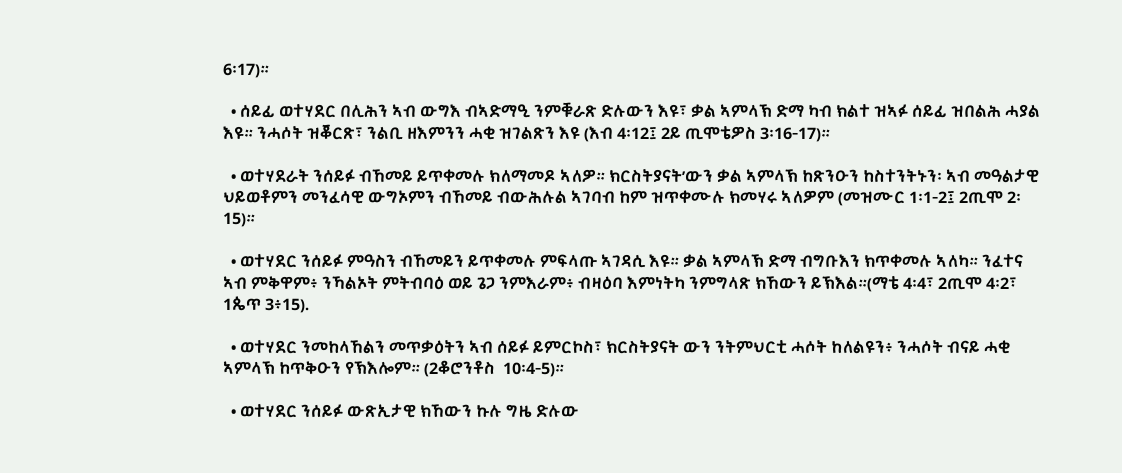6፡17)።

  • ሰይፊ ወተሃደር በሊሕን ኣብ ውግእ ብኣድማዒ ንምቑራጽ ድሉውን እዩ፣ ቃል ኣምላኽ ድማ ካብ ክልተ ዝኣፉ ሰይፊ ዝበልሕ ሓያል እዩ። ንሓሶት ዝቖርጽ፣ ንልቢ ዘእምንን ሓቂ ዝገልጽን እዩ (እብ 4፡12፤ 2ይ ጢሞቴዎስ 3፡16-17)።

  • ወተሃደራት ንሰይፉ ብኸመይ ይጥቀመሉ ክለማመዶ ኣለዎ። ክርስትያናት’ውን ቃል ኣምላኽ ከጽንዑን ከስተንትኑን፡ ኣብ መዓልታዊ ህይወቶምን መንፈሳዊ ውግኦምን ብኸመይ ብውሕሉል ኣገባብ ከም ዝጥቀሙሉ ክመሃሩ ኣለዎም (መዝሙር 1፡1-2፤ 2ጢሞ 2፡15)።

  • ወተሃደር ንሰይፉ ምዓስን ብኸመይን ይጥቀመሉ ምፍላጡ ኣገዳሲ እዩ። ቃል ኣምላኽ ድማ ብግቡእን ክጥቀመሉ ኣለካ። ንፈተና ኣብ ምቅዋም፥ ንኻልኦት ምትብባዕ ወይ ጌጋ ንምእራም፥ ብዛዕባ እምነትካ ንምግላጽ ክኸውን ይኽእል።(ማቴ 4፡4፣ 2ጢሞ 4፡2፣ 1ጴጥ 3፥15).

  • ወተሃደር ንመከላኸልን መጥቃዕትን ኣብ ሰይፉ ይምርኮስ፣ ክርስትያናት ውን ንትምህርቲ ሓሶት ከለልዩን፥ ንሓሶት ብናይ ሓቂ ኣምላኽ ከጥቅዑን የኽእሎም። (2ቆሮንቶስ  10፡4-5)።

  • ወተሃደር ንሰይፉ ውጽኢታዊ ክኸውን ኩሉ ግዜ ድሉው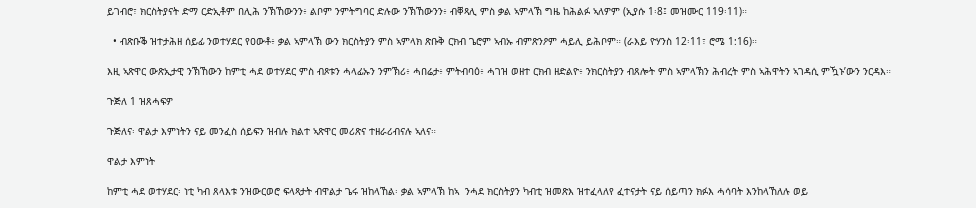ይገብሮ፣ ክርስትያናት ድማ ርድኢቶም በሊሕ ንኽኸውንን፥ ልቦም ንምትግባር ድሉው ንኽኸውንን፥ ብቐጻሊ ምስ ቃል ኣምላኽ ግዜ ከሕልፉ ኣለዎም (ኢያሱ 1፡8፤ መዝሙር 119፡11)።

  • ብጽቡቕ ዝተታሕዘ ሰይፊ ንወተሃደር የዐውቶ፥ ቃል ኣምላኽ ውን ክርስትያን ምስ ኣምላክ ጽቡቅ ርክብ ጌሮም ኣብኡ ብምጽንዖም ሓይሊ ይሕቦም። (ራእይ ዮሃንስ 12፡11፣ ሮሜ 1:16)።

እዚ ኣጽዋር ውጽኢታዊ ንኽኸውን ከምቲ ሓደ ወተሃደር ምስ ብጾቱን ሓላፊኡን ንምኽሪ፥ ሓበሬታ፥ ምትብባዕ፥ ሓገዝ ወዘተ ርክብ ዘድልዮ፥ ንክርስትያን ብጸሎት ምስ ኣምላኽን ሕብረት ምስ ኣሕዋትን ኣገዳሲ ምዃኑ’ውን ንርዳእ።

ጉጅለ 1 ዝጸሓፍዎ

ጉጅለና፡ ዋልታ እምነትን ናይ መንፈስ ሰይፍን ዝብሉ ክልተ ኣጽዋር መሪጽና ተዘራሪብናሉ ኣለና።

ዋልታ እምነት

ከምቲ ሓደ ወተሃደር፡ ነቲ ካብ ጸላእቱ ንዝውርወሮ ፍላጻታት ብዋልታ ጌሩ ዝከላኸል፡ ቃል ኣምላኽ ከኣ  ንሓደ ክርስትያን ካብቲ ዝመጽእ ዝተፈላለየ ፈተናታት ናይ ሰይጣን ክፉእ ሓሳባት እንከላኸለሉ ወይ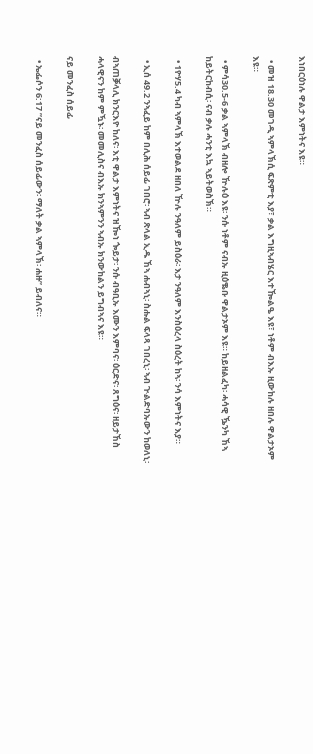እነበርዕነሉ ዋልታ እምነትና እዩ።

  • መዝ 18.30 መገዲ ኣምላኽሲ ፍጽምቲ እያ፣ ቃል እግዚኣብሄር እተዀልዔ እዩ፣ ነቶም ብእኡ ዚውከሉ ዘበሉ ዋልታኦም እዩ።

  • ምሳ30.5-6 ቃል ኣምላኽ ብዘሎ ዅሉዕ እዩ፡ ንሱ ነቶም ናብኡ ዚዕቈቡ ዋልታኦም እዩ። ከይዘልፈካ፡ ሓሳዊ ዄንካ ኸኣ ከይትርከብሲ፡ ናብ ቃሉ ሓንቲ እኳ ኣይትወስኽ።

  • 1ዮሃ5.4 ካብ ኣምላኽ እተወልደ ዘበለ ዅሉ ንዓለም ይስዕራ፡ እታ ንዓለም እንስዕረላ ስዕረት ከኣ፡ ንሳ እምነትና እያ።

  • ኢሰ 49.2 ንኣፈይ ከም በሊሕ ሰይፊ ገበሮ፡ ኣብ ጽላል ኢዱ ኸኣ ሐብኣኒ፡ ስሑል ፍላጻ ገበረኒ፡ ኣብ ጒልድባኡውን ከወለኒ፡

ብኣጠቓላሊ ክንርእዮ ከለና፡ እቲ ዋልታ እምነትና ዝዀነ ጐይታ፡ ንሱ ብዓቢኡ እሙን እምባና፡ ዕርድና፡ ጸግዕና፡ ዘይታኸስ ሓላዊናን ከም ምዃኑ፡ መመሊስና ብእኡ ክንኣምንን ኣብኡ ክንውከልን ይግብኣና እዩ።

ናይ መንፈስ ሰይፊ

  • ኤፌሶን 6:17 ”ናይ መንፈስ ሰይፊውን፡ ማለት ቃል ኣምላኽ፡ ሐዙ” ይብለና።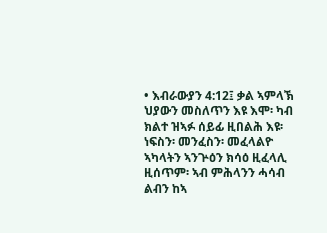• እብራውያን 4:12፤ ቃል ኣምላኽ ህያውን መስለጥን እዩ እሞ፡ ካብ ክልተ ዝኣፉ ሰይፊ ዚበልሕ እዩ፡ ነፍስን፡ መንፈስን፡ መፈላልዮ ኣካላትን ኣንጕዕን ክሳዕ ዚፈላሊ ዚሰጥም፡ ኣብ ምሕላንን ሓሳብ ልብን ከኣ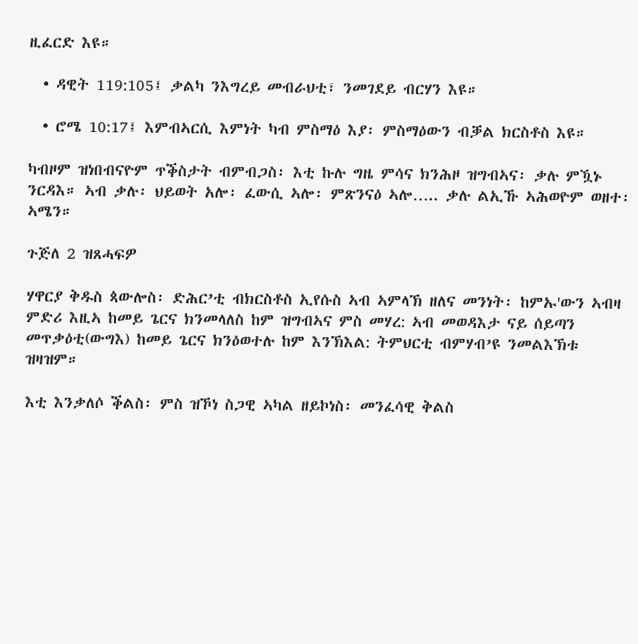ዚፈርድ እዩ።

  • ዳዊት 119:105፤ ቃልካ ንእግረይ መብራህቲ፣ ንመገደይ ብርሃን እዩ።

  • ሮሜ 10:17፤ እምብኣርሲ እምነት ካብ ምስማዕ እያ፡ ምስማዕውን ብቓል ክርስቶስ እዩ።

ካብዞም ዝነበብናዮም ጥቕስታት ብምብጋስ፡ እቲ ኩሉ ግዜ ምሳና ክንሕዞ ዝግብኣና፡ ቃሉ ምዃኑ ንርዳእ። ኣብ ቃሉ፡ ህይወት አሎ፡ ፈውሲ ኣሎ፡ ምጽንናዕ ኣሎ….. ቃሉ ልኢኹ ኣሕወዮም ወዘተ፡ ኣሜን።

ጉጅለ 2 ዝጸሓፍዎ

ሃዋርያ ቅዱስ ጳውሎስ፡ ድሕር’ቲ ብክርስቶስ ኢየሱስ ኣብ ኣምላኽ ዘለና መንነት፡ ከምኡ'ውን ኣብዛ ምድሪ እዚኣ ከመይ ጌርና ክንመላለስ ከም ዝግብኣና ምስ መሃረ: ኣብ መወዳእታ ናይ ሰይጣን መጥቃዕቲ(ውግእ) ከመይ ጌርና ክንዕወተሉ ከም እንኽእል: ትምህርቲ ብምሃብ’ዩ ንመልእኽቱ ዝዛዝም።

እቲ እንቃለሶ ቕልስ፡ ምስ ዝኾነ ስጋዊ ኣካል ዘይኮነስ፡ መንፈሳዊ ቅልስ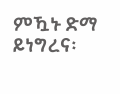ምዃኑ ድማ ይነግረና፡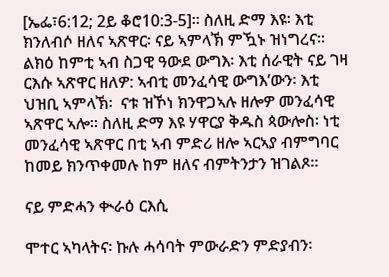[ኤፌ፣6:12; 2ይ ቆሮ10:3-5]። ስለዚ ድማ እዩ፡ እቲ ክንለብሶ ዘለና ኣጽዋር፡ ናይ ኣምላኽ ምዃኑ ዝነግረና። ልክዕ ከምቲ ኣብ ስጋዊ ዓውደ ውግእ፡ እቲ ሰራዊት ናይ ገዛ ርእሱ ኣጽዋር ዘለዎ: ኣብቲ መንፈሳዊ ውግእ’ውን፡ እቲ ህዝቢ ኣምላኽ፡  ናቱ ዝኾነ ክንዋጋኣሉ ዘሎዎ መንፈሳዊ ኣጽዋር ኣሎ። ስለዚ ድማ እዩ ሃዋርያ ቅዱስ ጳውሎስ፡ ነቲ መንፈሳዊ ኣጽዋር በቲ ኣብ ምድሪ ዘሎ ኣርኣያ ብምግባር ከመይ ክንጥቀመሉ ከም ዘለና ብምትንታን ዝገልጾ።

ናይ ምድሓን ቊራዕ ርእሲ

ሞተር ኣካላትና፡ ኩሉ ሓሳባት ምውራድን ምድያብን፡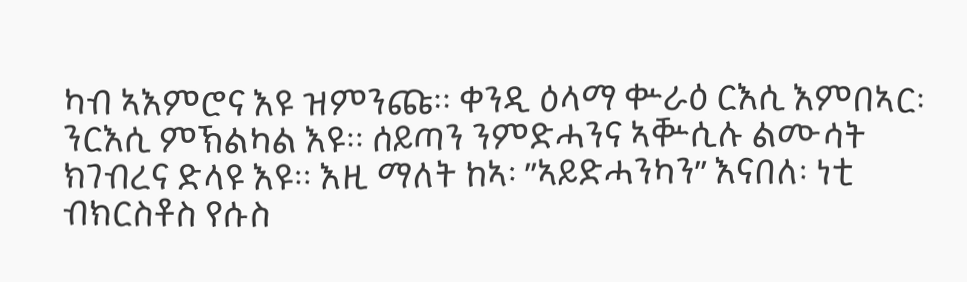ካብ ኣእምሮና እዩ ዝምንጩ። ቀንዲ ዕላማ ቍራዕ ርእሲ እምበኣር፡ ንርእሲ ምኽልካል እዩ። ሰይጣን ንምድሓንና ኣቝሲሉ ልሙሳት ክገብረና ድላዩ እዩ። እዚ ማለት ከኣ፡ ”ኣይድሓንካን” እናበለ፡ ነቲ ብክርስቶስ የሱስ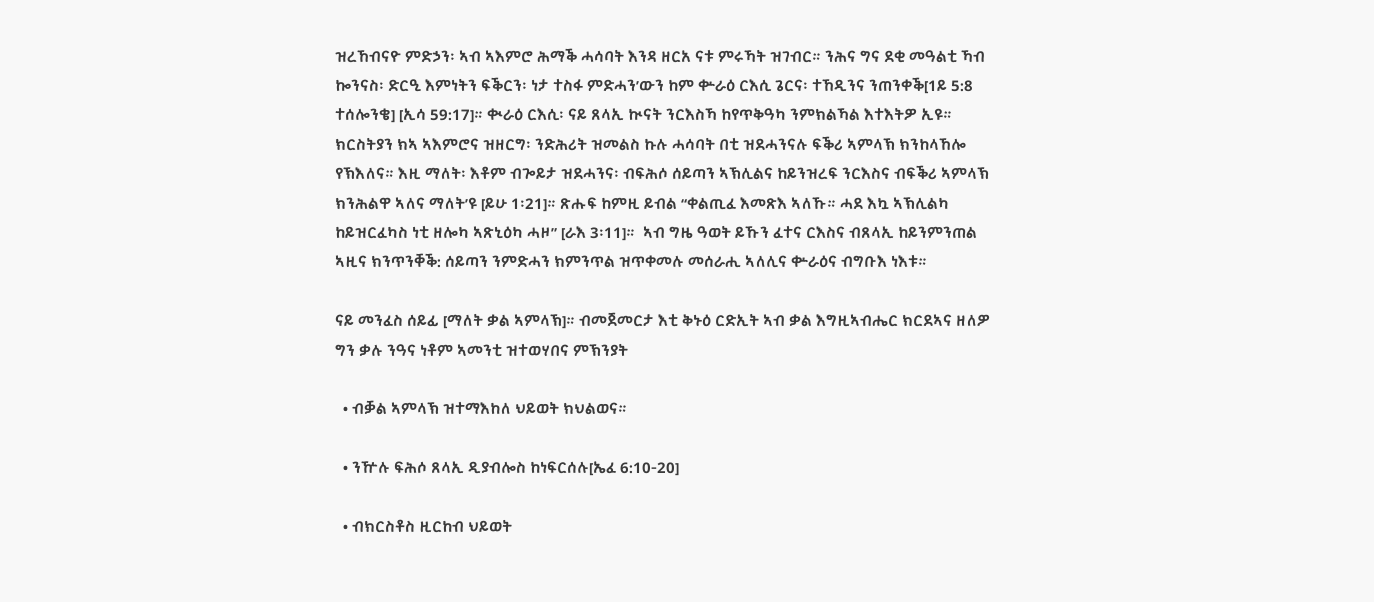ዝረኸብናዮ ምድኃን፡ ኣብ ኣእምሮ ሕማቕ ሓሳባት እንዳ ዘርአ ናቱ ምሩኻት ዝገብር። ንሕና ግና ደቂ መዓልቲ ኻብ ኰንናስ፡ ድርዒ እምነትን ፍቕርን፡ ነታ ተስፋ ምድሓን’ውን ከም ቍራዕ ርእሲ ጌርና፡ ተኸዲንና ንጠንቀቕ[1ይ 5:8 ተሰሎንቄ] [ኢሳ 59:17]። ቊራዕ ርእሲ፡ ናይ ጸላኢ ኲናት ንርእስኻ ከየጥቅዓካ ንምክልኻል እተእትዎ ኢዩ። ክርስትያን ክኣ ኣእምሮና ዝዘርግ፡ ንድሕሪት ዝመልስ ኩሉ ሓሳባት በቲ ዝደሓንናሉ ፍቕሪ ኣምላኽ ክንከላኸሎ የኽእለና። እዚ ማለት፡ እቶም ብጐይታ ዝደሓንና፡ ብፍሕሶ ሰይጣን ኣኽሊልና ከይንዝረፍ ንርእስና ብፍቕሪ ኣምላኽ ክንሕልዋ ኣለና ማለት’ዩ [ይሁ 1፡21]። ጽሑፍ ከምዚ ይብል “ቀልጢፈ እመጽእ ኣለኹ። ሓደ እኳ ኣኽሊልካ ከይዝርፈካስ ነቲ ዘሎካ ኣጽኒዕካ ሓዞ” [ራእ 3፡11]።  ኣብ ግዜ ዓወት ይኹን ፈተና ርእስና ብጸላኢ ከይንምንጠል ኣዚና ክንጥንቐቕ: ሰይጣን ንምድሓን ክምንጥል ዝጥቀመሉ መሰራሒ ኣለሊና ቍራዕና ብግቡእ ነእቱ።

ናይ መንፈስ ሰይፊ [ማለት ቃል ኣምላኽ]። ብመጀመርታ እቲ ቅኑዕ ርድኢት ኣብ ቃል እግዚኣብሔር ክርደኣና ዘለዎ ግን ቃሉ ንዓና ነቶም ኣመንቲ ዝተወሃበና ምኽንያት

  • ብቓል ኣምላኽ ዝተማእከለ ህይወት ክህልወና።

  • ንዅሉ ፍሕሶ ጸላኢ ዲያብሎስ ከነፍርሰሉ[ኤፈ 6:10-20]

  • ብክርስቶስ ዚርከብ ህይወት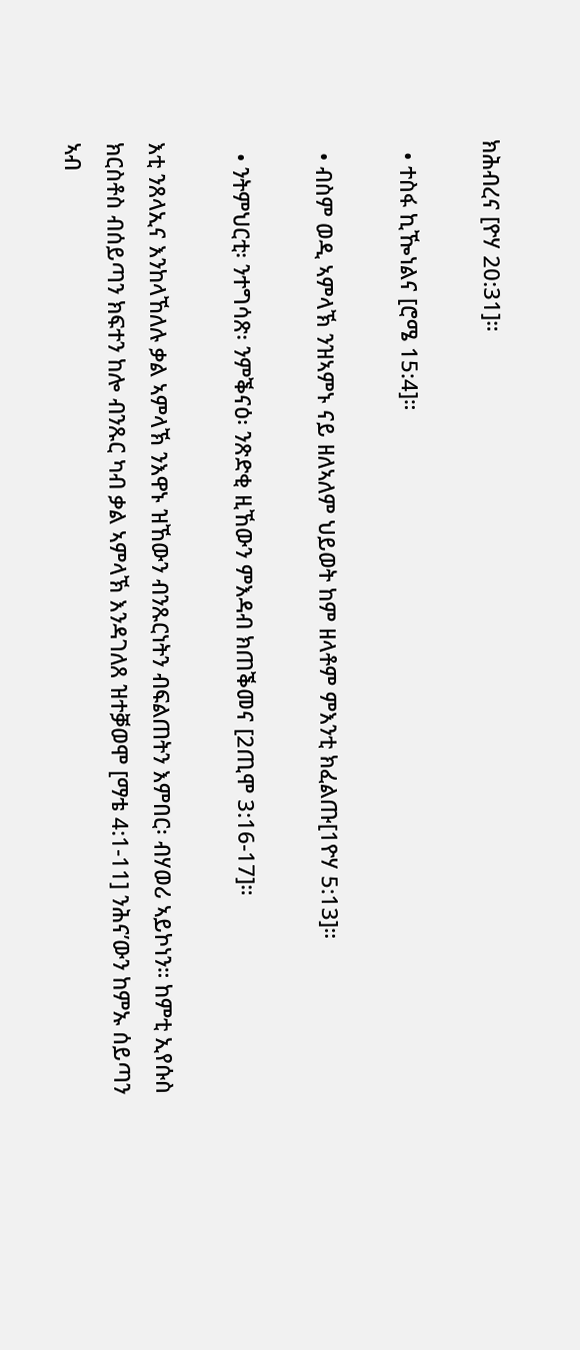ክሕብረና [ዮሃ 20:31]።

  • ተስፋ ኪዀነልና [ሮሜ 15:4]።

  • ብስም ወዲ ኣምላኽ ንዝኣምኑ ናይ ዘለኣለም ህይወት ከም ዘላቶም ምእንቲ ክፈልጡ[1ዮሃ 5:13]።

  • ንትምህርቲ፡ ንተግሳጽ፡ ንምቕናዕ፡ ንጽድቂ ዚኸውን ምእዳብ ክጠቕመና [2ጢሞ 3:16-17]።

እቲ ንጸላኢና እንከላኸለሉ ቃል ኣምላኽ ንእዋኑ ዝኸውን ብንጹርነትን ብፍልጠትን እምበር፡ ብሃወሪ ኣይኮነን። ከምቲ ኢየሱስ ክርስቶስ ብሰይጣን ክፍተን ከሎ ብንጹር ካብ ቃል ኣምላኽ እንዳገለጸ ዝተቓወሞ [ማቴ 4:1-11] ንሕና’ውን ከምኡ ሰይጣን ኣብ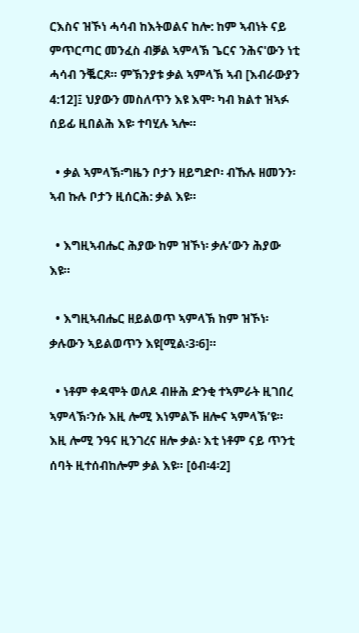ርእስና ዝኾነ ሓሳብ ከእትወልና ከሎ: ከም ኣብነት ናይ ምጥርጣር መንፈስ ብቓል ኣምላኽ ጌርና ንሕና'ውን ነቲ ሓሳብ ንቘርጾ። ምኽንያቱ ቃል ኣምላኽ ኣብ [እብራውያን 4:12]፤ ህያውን መስለጥን እዩ እሞ፡ ካብ ክልተ ዝኣፉ ሰይፊ ዚበልሕ እዩ፡ ተባሂሉ ኣሎ።

  • ቃል ኣምላኽ፡ግዜን ቦታን ዘይግድቦ፡ ብኹሉ ዘመንን፡ ኣብ ኩሉ ቦታን ዚሰርሕ: ቃል እዩ።

  • እግዚኣብሔር ሕያው ከም ዝኾነ፡ ቃሉ’ውን ሕያው እዩ።

  • እግዚኣብሔር ዘይልወጥ ኣምላኽ ከም ዝኾነ፡ ቃሉውን ኣይልወጥን እዩ[ሚል፡3፡6]።

  • ነቶም ቀዳሞት ወለዶ ብዙሕ ድንቂ ተኣምራት ዚገበረ ኣምላኽ፡ንሱ እዚ ሎሚ እነምልኾ ዘሎና ኣምላኽ’ዩ። እዚ ሎሚ ንዓና ዚንገረና ዘሎ ቃል፡ እቲ ነቶም ናይ ጥንቲ ሰባት ዚተሰብከሎም ቃል እዩ። [ዕብ፡4፡2]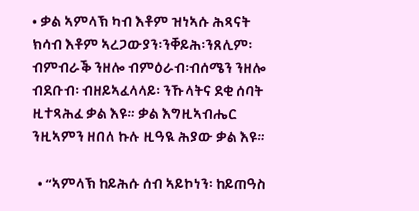• ቃል ኣምላኽ ካብ እቶም ዝነኣሱ ሕጻናት ክሳብ እቶም ኣረጋውያን፡ንቐይሕ፡ንጸሊም፡ብምብራቕ ንዘሎ ብምዕራብ፡ብሰሜን ንዘሎ ብደቡብ፡ ብዘይኣፈላላይ፡ ንኹላትና ደቂ ሰባት ዚተጻሕፈ ቃል እዩ። ቃል እግዚኣብሔር ንዚኣምን ዘበለ ኩሉ ዚዓዪ ሕያው ቃል እዩ።

  • “ኣምላኽ ከይሕሱ ሰብ ኣይኮነን፡ ከይጠዓስ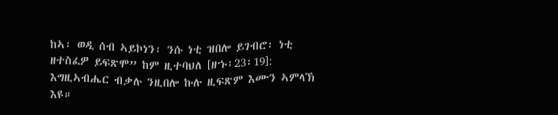ከኣ፡ ወዲ ሰብ ኣይኮነን፡ ንሱ ነቲ ዝበሎ ይገብሮ፡ ነቲ ዘተስፈዎ ይፍጽሞ” ከም ዚተባህለ [ዘኁ፡23፡19]: እግዚኣብሔር ብቃሉ ንዚበሎ ኩሉ ዚፍጽም እሙን ኣምላኽ እዩ።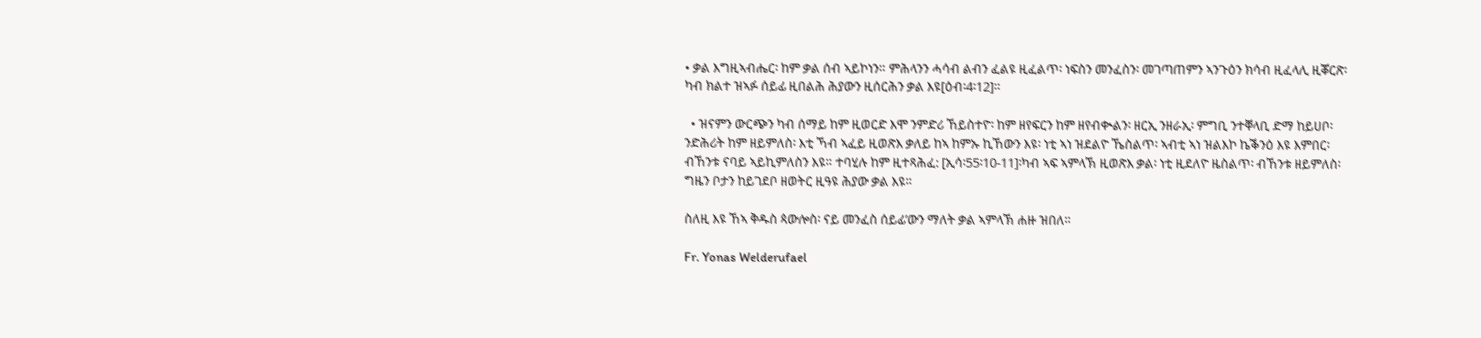• ቃል እግዚኣብሔር፡ ከም ቃል ሰብ ኣይኮነን። ምሕላንን ሓሳብ ልብን ፈልዩ ዚፈልጥ፡ ነፍስን መንፈስን፡ መገጣጠምን ኣንጉዕን ክሳብ ዚፈላሊ ዚቖርጽ፡ ካብ ክልተ ዝኣፉ ሰይፊ ዚበልሕ ሕያውን ዚሰርሕን ቃል እዩ[ዕብ፡4፡12]።

  • ዝናምን ውርጭን ካብ ሰማይ ከም ዚወርድ እሞ ንምድሪ ኸይስተዮ፡ ከም ዘየፍርን ከም ዘየብቊልን፡ ዘርኢ ንዘራኢ፡ ምግቢ ንተቐላቢ ድማ ከይሀቦ፡ ንድሕሪት ከም ዘይምለስ፡ እቲ ኻብ ኣፈይ ዚወጽእ ቃለይ ከኣ ከምኡ ኪኸውን እዩ፡ ነቲ ኣነ ዝደልዮ ኼስልጥ፡ ኣብቲ ኣነ ዝልእኮ ኬቕንዕ እዩ እምበር፡ ብኸንቱ ናባይ ኣይኪምለስን እዩ። ተባሂሉ ከም ዚተጻሕፈ: [ኢሳ፡55፡10-11]፡ካብ ኣፍ ኣምላኽ ዚወጽእ ቃል፡ ነቲ ዚደለዮ ዜስልጥ፡ ብኸንቱ ዘይምለስ፡ ግዜን ቦታን ከይገደቦ ዘወትር ዚዓዩ ሕያው ቃል እዩ።

ስለዚ እዩ ኸኣ ቅዱስ ጳውሎስ፡ ናይ መንፈስ ሰይፊ’ውን ማለት ቃል ኣምላኽ ሐዙ ዝበለ።

Fr. Yonas Welderufael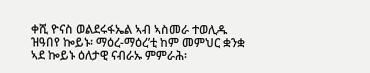ቀሺ ዮናስ ወልደሩፋኤል ኣብ ኣስመራ ተወሊዱ ዝዓበየ ኰይኑ፡ ማዕረ-ማዕረ’ቲ ከም መምህር ቋንቋ ኣደ ኰይኑ ዕለታዊ ናብራኡ ምምራሕ፡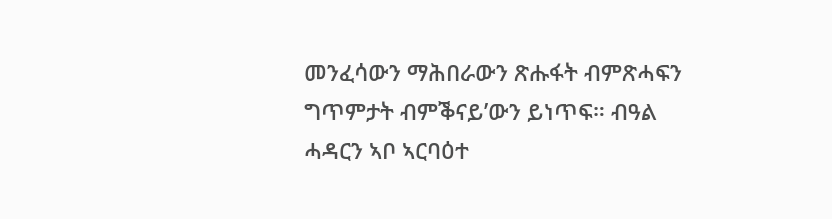መንፈሳውን ማሕበራውን ጽሑፋት ብምጽሓፍን ግጥምታት ብምቕናይ’ውን ይነጥፍ። ብዓል ሓዳርን ኣቦ ኣርባዕተ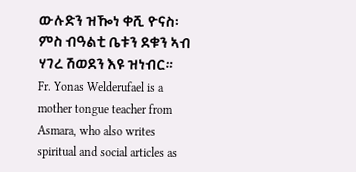ውሉድን ዝዀነ ቀሺ ዮናስ፡ ምስ ብዓልቲ ቤቱን ደቁን ኣብ ሃገረ ሽወደን እዩ ዝነብር።
Fr. Yonas Welderufael is a mother tongue teacher from Asmara, who also writes spiritual and social articles as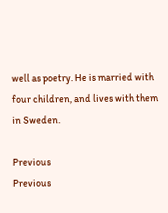well as poetry. He is married with four children, and lives with them in Sweden.

Previous
Previous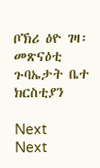ቦኽሪ ዕዮ ገዛ፡ መጽናዕቲ ጉባኤታት ቤተ ክርስቲያን

Next
Next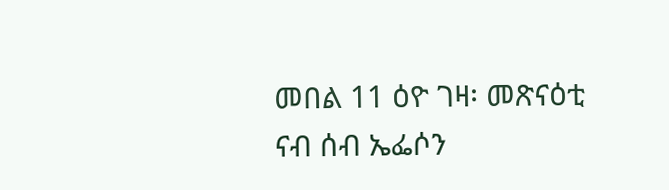መበል 11 ዕዮ ገዛ፡ መጽናዕቲ ናብ ሰብ ኤፌሶን